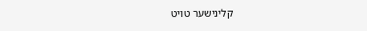קלינישער טויט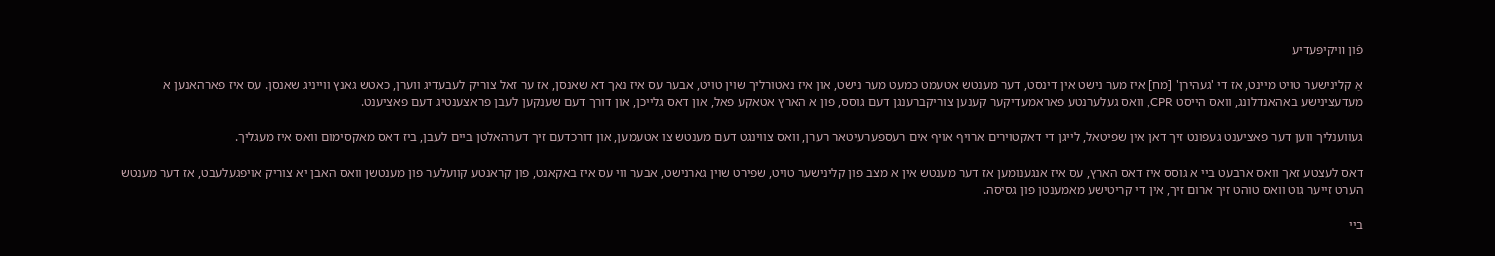פֿון װיקיפּעדיע

אַ קלינישער טויט מיינט, אז די 'געהירן' [מח] איז מער נישט אין דינסט, דער מענטש אטעמט כמעט מער נישט, און איז נאטורליך שוין טויט, אבער עס איז נאך דא שאנסן, אז ער זאל צוריק לעבעדיג ווערן, כאטש גאנץ ווייניג שאנסן. עס איז פארהאנען א מעדעצינישע באהאנדלונג, וואס הייסט CPR, וואס געלערנטע פאראמעדיקער קענען צוריקברענגן דעם גוסס, פון א הארץ אטאקע פאל, און דאס גלייכן, און דורך דעם שענקען לעבן פראצענטיג דעם פאציענט.

געווענליך ווען דער פאציענט געפונט זיך דאן אין שפיטאל, לייגן די דאקטוירים ארויף אויף אים רעספערעיטאר רערן, וואס צווינגט דעם מענטש צו אטעמען, און דורכדעם זיך דערהאלטן ביים לעבן, ביז דאס מאקסימום וואס איז מעגליך.

דאס לעצטע זאך וואס ארבעט ביי א גוסס איז דאס הארץ, עס איז אנגענומען אז דער מענטש אין א מצב פון קלינישער טויט, שפירט שוין גארנישט, אבער ווי עס איז באקאנט, פון קראנטע קוועלער פון מענטשן וואס האבן יא צוריק אויפגעלעבט, אז דער מענטש הערט זייער גוט וואס טוהט זיך ארום זיך, אין די קריטישע מאמענטן פון גסיסה.

ביי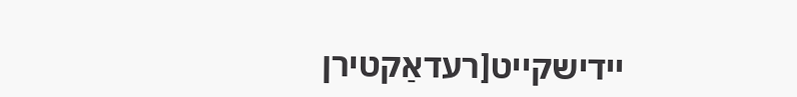יידישקייט[רעדאַקטירן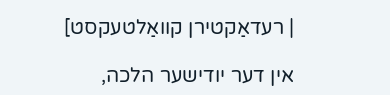| רעדאַקטירן קוואַלטעקסט]

אין דער יודישער הלכה,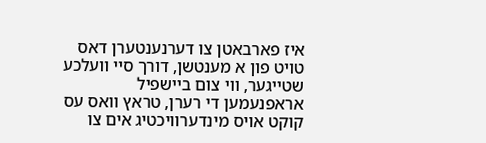איז פארבאטן צו דערנענטערן דאס טויט פון א מענטשן, דורך סיי וועלכע שטייגער, ווי צום ביישפיל אראפנעמען די רערן, טראץ וואס עס קוקט אויס מינדערוויכטיג אים צו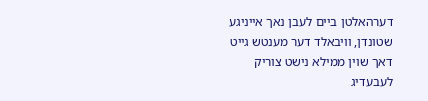דערהאלטן ביים לעבן נאך אייניגע שטונדן, וויבאלד דער מענטש גייט דאך שוין ממילא נישט צוריק לעבעדיג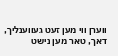ווערן ווי מען זעט געווענליך, דאך, טאר מען נישט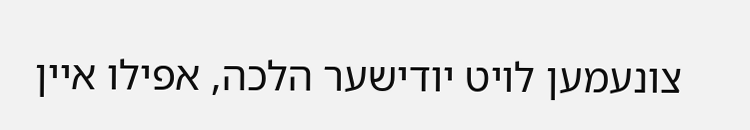צונעמען לויט יודישער הלכה, אפילו איין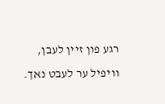רגע פון זיין לעבן, וויפיל ער לעבט נאך.